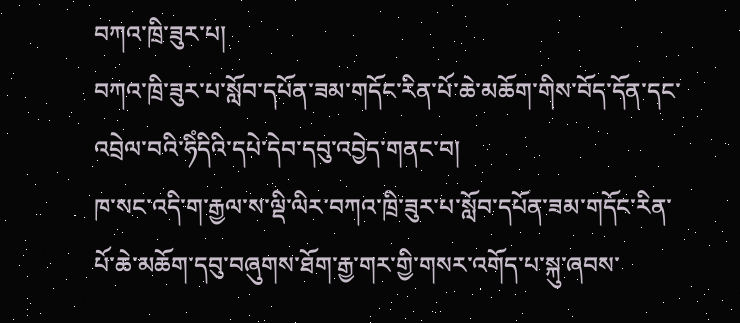བཀའ་ཁྲི་ཟུར་པ།
བཀའ་ཁྲི་ཟུར་པ་སློབ་དཔོན་ཟམ་གདོང་རིན་པོ་ཆེ་མཆོག་གིས་བོད་དོན་དང་འབྲེལ་བའི་ཧིཾདིའི་དཔེ་དེབ་དབུ་འབྱེད་གནང་བ།
ཁ་སང་འདི་ག་རྒྱལ་ས་ལྡི་ལིར་བཀའ་ཁྲི་ཟུར་པ་སློབ་དཔོན་ཟམ་གདོང་རིན་པོ་ཆེ་མཆོག་དབུ་བཞུགས་ཐོག་རྒྱ་གར་གྱི་གསར་འགོད་པ་སྐུ་ཞབས་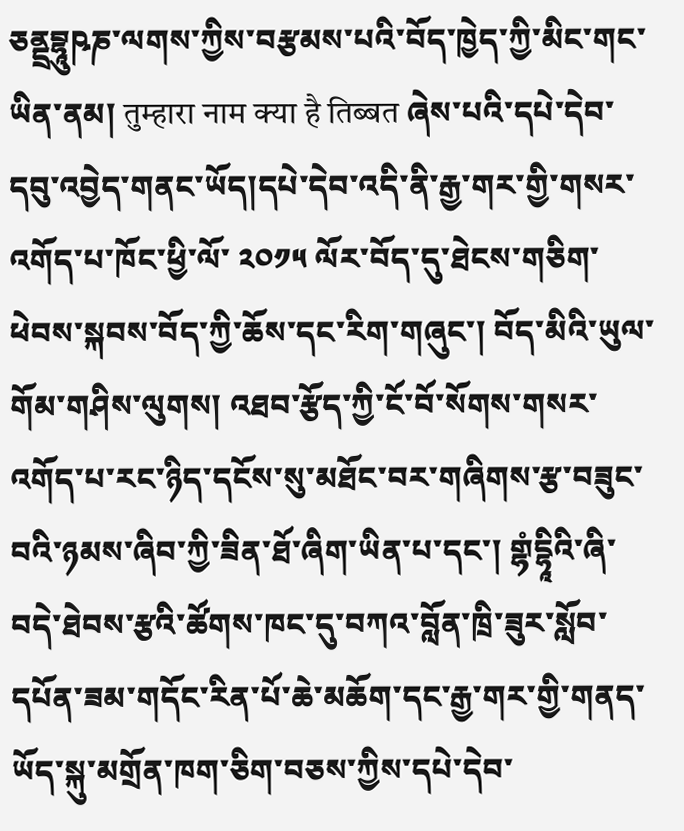ཅནྡྲབྷཱུཥཎ་ལགས་ཀྱིས་བརྩམས་པའི་བོད་ཁྱེད་ཀྱི་མིང་གང་ཡིན་ནམ། तुम्हारा नाम क्या है तिब्बत ཞེས་པའི་དཔེ་དེབ་དབུ་འབྱེད་གནང་ཡོད།དཔེ་དེབ་འདི་ནི་རྒྱ་གར་གྱི་གསར་འགོད་པ་ཁོང་ཕྱི་ལོ་ ༢༠༡༥ ལོར་བོད་དུ་ཐེངས་གཅིག་ཕེབས་སྐབས་བོད་ཀྱི་ཆོས་དང་རིག་གཞུང་། བོད་མིའི་ཡུལ་གོམ་གཤིས་ལུགས། འཐབ་རྩོད་ཀྱི་ངོ་བོ་སོགས་གསར་འགོད་པ་རང་ཉིད་དངོས་སུ་མཐོང་བར་གཞིགས་རྩ་བཟུང་བའི་ཉམས་ཞིབ་ཀྱི་ཟིན་ཐོ་ཞིག་ཡིན་པ་དང་། གྷཾདྷཱིའི་ཞི་བདེ་ཐེབས་རྩའི་ཚོགས་ཁང་དུ་བཀའ་བློན་ཁྲི་ཟུར་སློབ་དཔོན་ཟམ་གདོང་རིན་པོ་ཆེ་མཆོག་དང་རྒྱ་གར་གྱི་གནད་ཡོད་སྐུ་མགྲོན་ཁག་ཅིག་བཅས་ཀྱིས་དཔེ་དེབ་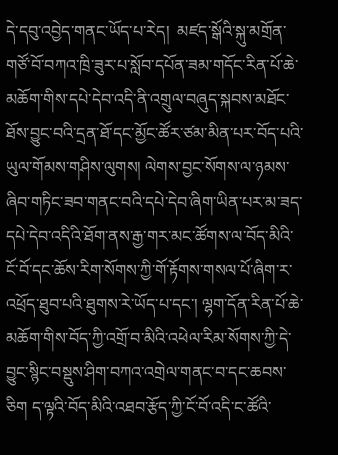དེ་དབུ་འབྱེད་གནང་ཡོད་པ་རེད།  མཛད་སྒོའི་སྐུ་མགྲོན་གཙོ་བོ་བཀའ་ཁྲི་ཟུར་པ་སློབ་དཔོན་ཟམ་གདོང་རིན་པོ་ཆེ་མཆོག་གིས་དཔེ་དེབ་འདི་ནི་འགྲུལ་བཞུད་སྐབས་མཐོང་ཐོས་བྱུང་བའི་དྲན་ཐོ་དང་མྱོང་ཚོར་ཙམ་མིན་པར་བོད་པའི་ཡུལ་གོམས་གཤིས་ལུགས། ལེགས་བྱང་སོགས་ལ་ཉམས་ཞིབ་གཏིང་ཟབ་གནང་བའི་དཔེ་དེབ་ཞིག་ཡིན་པར་མ་ཟད་དཔེ་དེབ་འདིའི་ཐོག་ནས་རྒྱ་གར་མང་ཚོགས་ལ་བོད་མིའི་ངོ་བོ་དང་ཆོས་རིག་སོགས་ཀྱི་གོ་རྟོགས་གསལ་པོ་ཞིག་ར་འཕྲོད་ཐུབ་པའི་ཐུགས་རེ་ཡོད་པ་དང་། ལྷག་དོན་རིན་པོ་ཆེ་མཆོག་གིས་བོད་ཀྱི་འགྲོ་བ་མིའི་འཕེལ་རིམ་སོགས་ཀྱི་དེ་བྱུང་སྙིང་བསྡུས་ཤིག་བཀའ་འགྲེལ་གནང་བ་དང་ཆབས་ཅིག ད་ལྟའི་བོད་མིའི་འཐབ་རྩོད་ཀྱི་ངོ་བོ་འདི་ང་ཚོའི་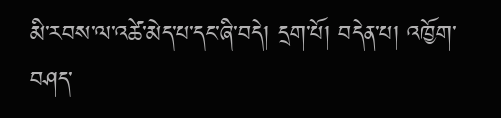མི་རབས་ལ་འཚེ་མེད་པ་དང་ཞི་བདེ། དྲག་པོ། བདེན་པ། འཁྱོག་བཤད་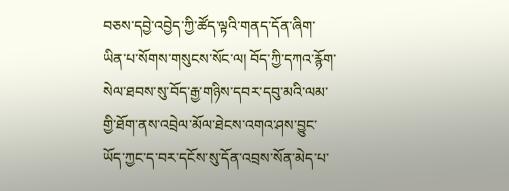བཅས་དབྱེ་འབྱེད་ཀྱི་ཚོད་ལྟའི་གནད་དོན་ཞིག་ཡིན་པ་སོགས་གསུངས་སོང་ལ། བོད་ཀྱི་དཀའ་རྙོག་སེལ་ཐབས་སུ་བོད་རྒྱ་གཉིས་དབར་དབུ་མའི་ལམ་གྱི་ཐོག་ནས་འབྲེལ་མོལ་ཐེངས་འགའ་ཤས་བྱུང་ཡོད་ཀྱང་ད་བར་དངོས་སུ་དོན་འབྲས་སོན་མེད་པ་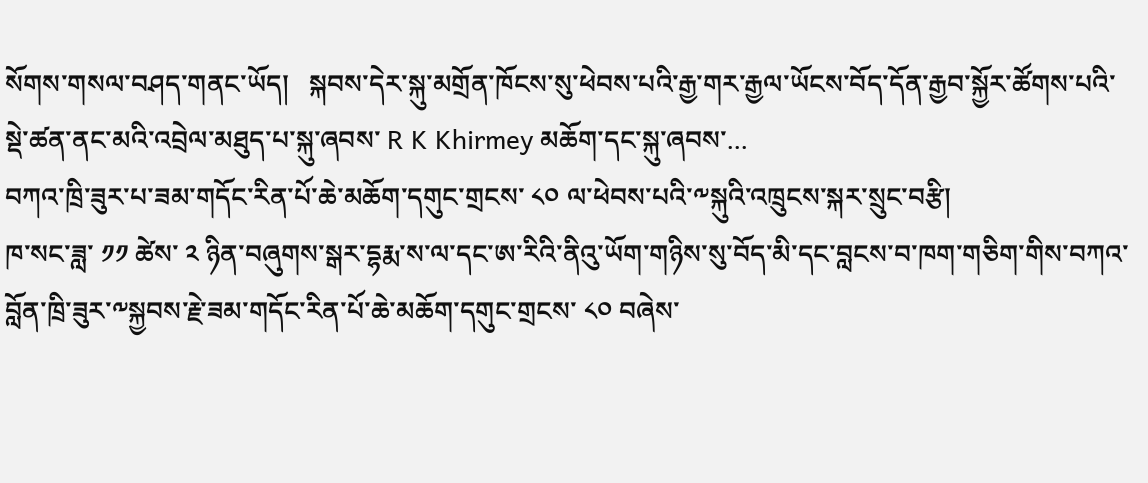སོགས་གསལ་བཤད་གནང་ཡོད།   སྐབས་དེར་སྐུ་མགྲོན་ཁོངས་སུ་ཕེབས་པའི་རྒྱ་གར་རྒྱལ་ཡོངས་བོད་དོན་རྒྱབ་སྐྱོར་ཚོགས་པའི་སྡེ་ཚན་ནང་མའི་འབྲེལ་མཐུད་པ་སྐུ་ཞབས་ R K Khirmey མཆོག་དང་སྐུ་ཞབས་...
བཀའ་ཁྲི་ཟུར་པ་ཟམ་གདོང་རིན་པོ་ཆེ་མཆོག་དགུང་གྲངས་ ༨༠ ལ་ཕེབས་པའི་༸སྐུའི་འཁྲུངས་སྐར་སྲུང་བརྩི།
ཁ་སང་ཟླ་ ༡༡ ཚེས་ ༢ ཉིན་བཞུགས་སྒར་དྷརྨ་ས་ལ་དང་ཨ་རིའི་ནིའུ་ཡོག་གཉིས་སུ་བོད་མི་དང་བླངས་བ་ཁག་གཅིག་གིས་བཀའ་བློན་ཁྲི་ཟུར་༸སྐྱབས་རྗེ་ཟམ་གདོང་རིན་པོ་ཆེ་མཆོག་དགུང་གྲངས་ ༨༠ བཞེས་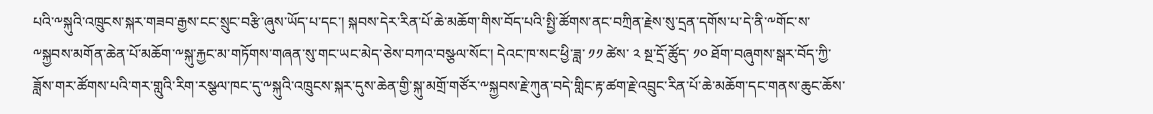པའི་༸སྐུའི་འཁྲུངས་སྐར་གཟབ་རྒྱས་ངང་སྲུང་བརྩི་ཞུས་ཡོད་པ་དང་། སྐབས་དེར་རིན་པོ་ཆེ་མཆོག་གིས་བོད་པའི་སྤྱི་ཚོགས་ནང་བཀྲིན་རྗེས་སུ་དྲན་དགོས་པ་དེ་ནི་༸གོང་ས་༸སྐྱབས་མགོན་ཆེན་པོ་མཆོག་༸སྐུ་རྐྱང་མ་གཏོགས་གཞན་སུ་གང་ཡང་མེད་ཅེས་བཀའ་བསྩལ་སོང་། དེའང་ཁ་སང་ཕྱི་ཟླ་ ༡༡ ཚེས་ ༢ སྔ་དྲོ་ཚོུད་ ༡༠ ཐོག་བཞུགས་སྒར་བོད་ཀྱི་ཟློས་གར་ཚོགས་པའི་གར་གླུའི་རིག་རསྩལ་ཁང་དུ་༸སྐུའི་འཁྲུངས་སྐར་དུས་ཆེན་གྱི་སྐུ་མགྲོ་གཙོར་༸སྐྱབས་རྗེ་ཀུན་བདེ་གླིང་རྟ་ཚག་རྗེ་འབྲུང་རིན་པོ་ཆེ་མཆོག་དང་གནས་ཆུང་ཆོས་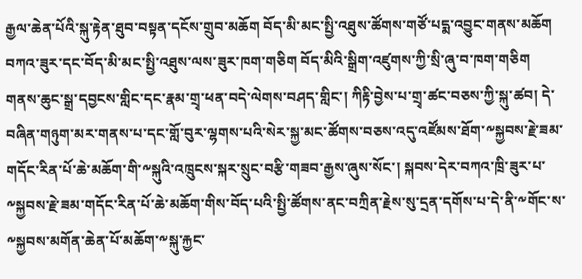རྒྱལ་ཆེན་པོའི་སྐུ་རྟེན་ཐུབ་བསྟན་དངོས་གྲུབ་མཆོག བོད་མི་མང་སྤྱི་འཐུས་ཚོགས་གཙོ་པདྨ་འབྱུང་གནས་མཆོག བཀའ་ཟུར་དང་བོད་མི་མང་སྤྱི་འཐུས་ལས་ཟུར་ཁག་གཅིག བོད་མིའི་སྒྲིག་འཛུགས་ཀྱི་སྲི་ཞུ་བ་ཁག་གཅིག གནས་ཆུང་སྒྲ་དབྱངས་གླིང་དང་རྣམ་གྲྭ་ཕན་བདེ་ལེགས་བཤད་གླིང་། ཀིརྟི་བྱེས་པ་གྲྭ་ཚང་བཅས་ཀྱི་སྐུ་ཚབ། དེ་བཞིན་གཉུག་མར་གནས་པ་དང་གློ་བུར་ལྷགས་པའི་སེར་སྐྱ་མང་ཚོགས་བཅས་འདུ་འཛོམས་ཐོག་༸སྐྱབས་རྗེ་ཟམ་གདོང་རིན་པོ་ཆེ་མཆོག་གི་༸སྐུའི་འཁྲུངས་སྐར་སྲུང་བརྩི་གཟབ་རྒྱས་ཞུས་སོང་། སྐབས་དེར་བཀའ་ཁྲི་ཟུར་པ་༸སྐྱབས་རྗེ་ཟམ་གདོང་རིན་པོ་ཆེ་མཆོག་གིས་བོད་པའི་སྤྱི་ཚོགས་ནང་བཀྲིན་རྗེས་སུ་དྲན་དགོས་པ་དེ་ནི་༸གོང་ས་༸སྐྱབས་མགོན་ཆེན་པོ་མཆོག་༸སྐུ་རྐྱང་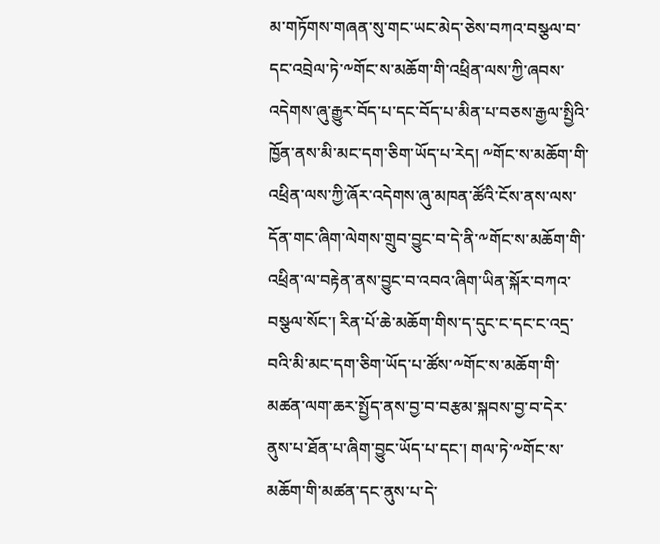མ་གཏོགས་གཞན་སུ་གང་ཡང་མེད་ཅེས་བཀའ་བསྩལ་བ་དང་འབྲེལ་ཏེ་༸གོང་ས་མཆོག་གི་འཕྲིན་ལས་ཀྱི་ཞབས་འདེགས་ཞུ་རྒྱུར་བོད་པ་དང་བོད་པ་མིན་པ་བཅས་རྒྱལ་སྤྱིའི་ཁྱོན་ནས་མི་མང་དག་ཅིག་ཡོད་པ་རེད། ༸གོང་ས་མཆོག་གི་འཕྲིན་ལས་ཀྱི་ཞོར་འདེགས་ཞུ་མཁན་ཚོའི་ངོས་ནས་ལས་དོན་གང་ཞིག་ལེགས་གྲུབ་བྱུང་བ་དེ་ནི་༸གོང་ས་མཆོག་གི་འཕྲིན་ལ་བརྟེན་ནས་བྱུང་བ་འབའ་ཞིག་ཡིན་སྐོར་བཀའ་བསྩལ་སོང་། རིན་པོ་ཆེ་མཆོག་གིས་ད་དུང་ང་དང་ང་འདྲ་བའི་མི་མང་དག་ཅིག་ཡོད་པ་ཚོས་༸གོང་ས་མཆོག་གི་མཚན་ལག་ཆར་སྤྱོད་ནས་བྱ་བ་བརྩམ་སྐབས་བྱ་བ་དེར་ནུས་པ་ཐོན་པ་ཞིག་བྱུང་ཡོད་པ་དང་། གལ་ཏེ་༸གོང་ས་མཆོག་གི་མཚན་དང་ནུས་པ་དེ་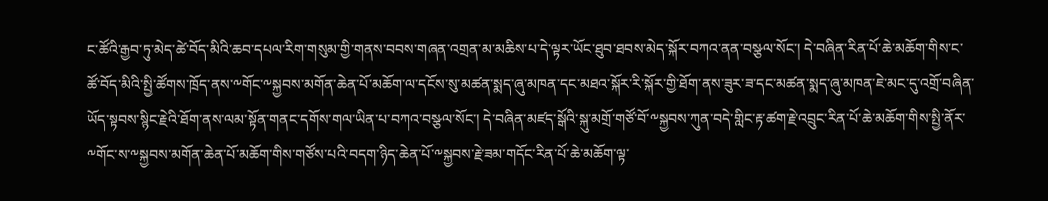ང་ཚོའི་རྒྱབ་ཏུ་མེད་ཚེ་བོད་མིའི་ཆབ་དཔལ་རིག་གསུམ་གྱི་གནས་བབས་གཞན་འགྲན་མ་མཆིས་པ་དེ་ལྟར་ཡོང་ཐུབ་ཐབས་མེད་སྐོར་བཀའ་ནན་བསྩལ་སོང་། དེ་བཞིན་རིན་པོ་ཆེ་མཆོག་གིས་ང་ཚོ་བོད་མིའི་སྤྱི་ཚོགས་ཁྲོད་ནས་༸གོང་༸སྐྱབས་མགོན་ཆེན་པོ་མཆོག་ལ་དངོས་སུ་མཚན་སྨད་ཞུ་མཁན་དང་མཐའ་སྐོར་རི་སྐོར་གྱི་ཐོག་ནས་ཟུར་ཟ་དང་མཚན་སྨད་ཞུ་མཁན་ཇེ་མང་དུ་འགྲོ་བཞིན་ཡོད་སྟབས་སྙིང་རྗེའི་ཐོག་ནས་ལམ་སྟོན་གནང་དགོས་གལ་ཡིན་པ་བཀའ་བསྩལ་སོང་། དེ་བཞིན་མཛད་སྒོའི་སྐུ་མགྲོ་གཙོ་བོ་༸སྐྱབས་ཀུན་བདེ་གླིང་རྟ་ཚག་རྗེ་འབྲུང་རིན་པོ་ཆེ་མཆོག་གིས་སྤྱི་ནོར་༸གོང་ས་༸སྐྱབས་མགོན་ཆེན་པོ་མཆོག་གིས་གཙོས་པའི་བདག་ཉིད་ཆེན་པོ་༸སྐྱབས་རྗེ་ཟམ་གདོང་རིན་པོ་ཆེ་མཆོག་ལྟ་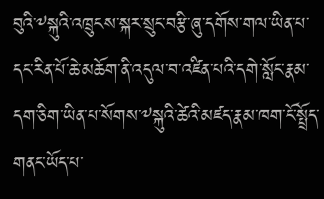བུའི་༸སྐུའི་འཁྲུངས་སྐར་སྲུང་བརྩི་ཞུ་དགོས་གལ་ཡིན་པ་དང་རིན་པོ་ཆེ་མཆོག་ནི་འདུལ་བ་འཛིན་པའི་དགེ་སློང་རྣམ་དག་ཅིག་ཡིན་པ་སོགས་༸སྐུའི་ཚེའི་མཛད་རྣམ་ཁག་ངོ་སྤྲོད་གནང་ཡོད་པ་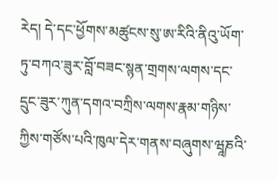རེད། དེ་དང་ཕྱོགས་མཚུངས་སུ་ཨ་རིའི་ནིའུ་ཡོག་ཏུ་བཀའ་ཟུར་བློ་བཟང་སྙན་གྲགས་ལགས་དང་དྲུང་ཟུར་ཀུན་དགའ་བཀྲིས་ལགས་རྣམ་གཉིས་ཀྱིས་གཙོས་པའི་ཁུལ་དེར་གནས་བཞུགས་ཝཱཎའི་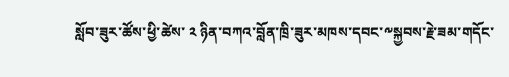སློབ་ཟུར་ཚོས་ཕྱི་ཚེས་ ༢ ཉིན་བཀའ་བློན་ཁྲི་ཟུར་མཁས་དབང་༸སྐྱབས་རྗེ་ཟམ་གདོང་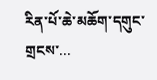རིན་པོ་ཆེ་མཆོག་དགུང་གྲངས་...